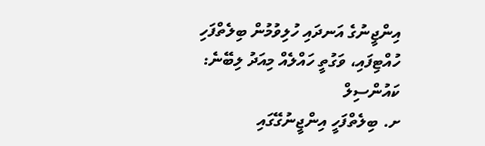އިންޖީނުގެ އަނދައި ހުލިވުމުން ބިލެތްފަހި ހުއްޓިފައި، ވަގުތީ ހައްލެއް މިއަދު ލިބޭނެ: ކައުންސިލް
ށ. ބިލެތްފަހީ އިންޖީނުގޭގައި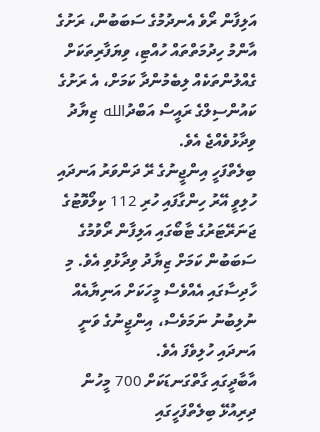އަލިފާން ރޯވެ އެނދުމުގެ ސަބަބުން، ރަށުގެ އާންމު ހިދުމަތްތައް ހުއްޓި، ވިޔަފާރިތަކަށް ގެއްލުންތަކެއް ލިބެމުންދާ ކަމަށް، އެ ރަށުގެ ކައުންސިލްގެ ރައީސް އަބްދުالله ޒިޔާދު ވިދާޅުވެއްޖެ އެވެ.
ބިލެތްފަހީ އިންޖީނުގެ ރޭ ދަންވަރު އަނދައި ހުލިވީ އޭރު ހިންގާފައި ހުރި 112 ކިލޯވޮޓުގެ ޖަނަރޭޓަރުގެ ޓާބޯގައި އަލިފާން ރޯވުމުގެ ސަބަބުން ކަމަށް ޒިޔާދު ވިދާޅުވި އެވެ. މި ހާދިސާގައި އެއްވެސް މީހަކަށް އަނިޔާއެއް ނުލިބުނު ނަމަވެސް، އިންޖީނުގެ ވަނީ އަނދައި ހުލިވެފަ އެވެ.
އާބާދީގައި ގާތްގަނޑަކަށް 700 މީހުން ދިރިއުޅޭ ބިލެތްފަހީގައި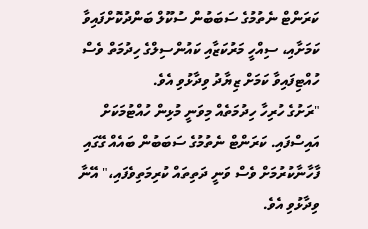ކަރަންޓް ނެތުމުގެ ސަބަބުން ސުކޫލް ބަންދުކޮށްފައިވާ ކަމަށާއި، ސިއްހީ މަރުކަޒާއި ކައުންސިލްގެ ހިދުމަތް ވެސް ހުއްޓިފައިވާ ކަމަށް ޒިޔާދު ވިދާޅުވި އެވެ.
"ރަށުގެ ހުރިހާ ހިދުމަތެއް މިވަނީ މުޅިން ހުއްޓުމަކަށް އައިސްފައި. ކަރަންޓް ނެތުމުގެ ސަބަބުން ބައެއް ގޭގައި ފާހާނާކުރުމަށް ވެސް ވަނީ ދަތިތައް ކުރިމަތިވެފައި،" އޭނާ ވިދާޅުވި އެވެ.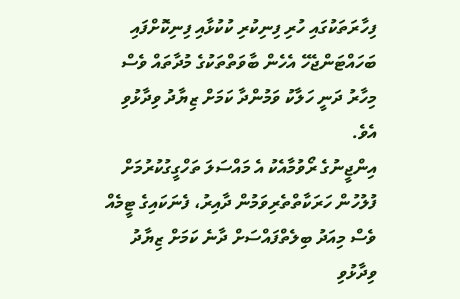ފިހާރަތަކުގައި ހުރި ފިނިކުރި ކުކުޅާއި ފިނިކޮށްފައި ބަހައްޓަންޖެހޭ އެހެން ބާވަތްތަކުގެ މުދާތައް ވެސް މިހާރު ދަނީ ހަލާކު ވަމުންދާ ކަމަށް ޒިޔާދު ވިދާޅުވި އެވެ.
އިންޖީނުގެ ރޯވުމާއެކު އެ މައްސަލަ ތަހްގީގުކުރުމަށް ފުލުހުން ހަރަކާތްތެރިވަމުން ދާއިރު، ފެނަކައިގެ ޓީމެއް ވެސް މިއަދު ބިލެތްފައްސަށް ދާނެ ކަމަށް ޒިޔާދު ވިދާޅުވި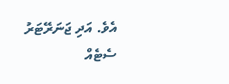އެވެ. އަދި ޖަނަރޭޓަރު ސެޓެއް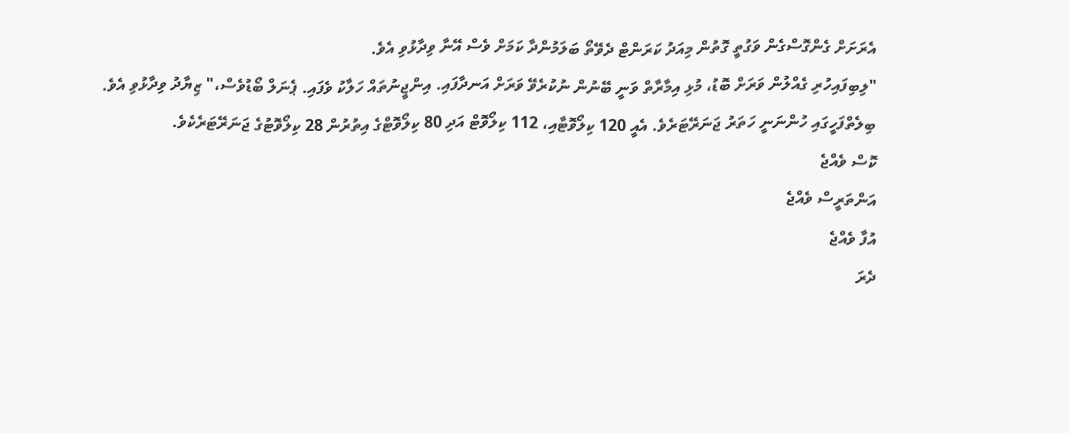އެރަށަށް ގެންގޮސްގެން ވަގުތީ ގޮތުން މިއަދު ކަރަންޓް ދެވޭތޯ ބަލަމުންދާ ކަމަށް ވެސް އޭނާ ވިދާޅުވި އެވެ.
"ލިބިފައިހުރި ގެއްލުން ވަރަށް ބޮޑު، މުޅި އިމާރާތް ވަނީ ބޭނުން ނުކުރެވޭ ވަރަށް އަނދާފައި. އިންޖީނުތައް ހަލާކު ވެފައި. ޕެނަލް ބޯޑުވެސް،" ޒިޔާދު ވިދާޅުވި އެވެ.
ބިލެތްފަހީގައި ހުންނަނީ ހަތަރު ޖަނަރޭޓަރެވެ. އެއީ 120 ކިލޯވޮޓާއި، 112 ކިލޯވޮޓް އަދި 80 ކިލޯވޮޓްގެ އިތުރުން 28 ކިލޯވޮޓުގެ ޖަނަރޭޓަރެކެވެ.
ކޮސް ވެއްޖެ
އަންތަރީސް ވެއްޖެ
އުފާ ވެއްޖެ
ދެރަ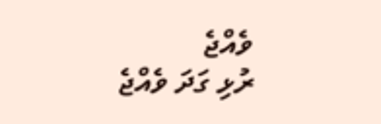ވެއްޖެ
ރުޅި ގަދަ ވެއްޖެ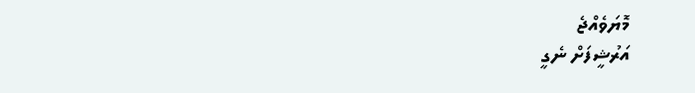މޮޔަވެއްޖެ
އަރުޝީފަށް ނެގީ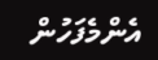އެންމެފަހުން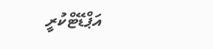އަޕްޑޭޓްކުރީ